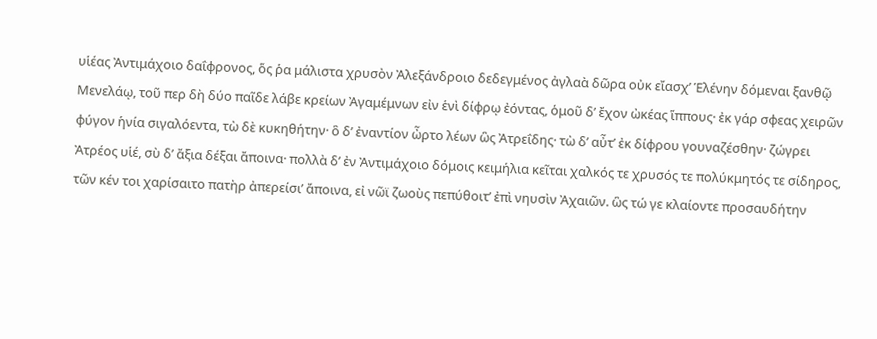υἱέας Ἀντιμάχοιο δαΐφρονος, ὅς ῥα μάλιστα χρυσὸν Ἀλεξάνδροιο δεδεγμένος ἀγλαὰ δῶρα οὐκ εἴασχʼ Ἑλένην δόμεναι ξανθῷ Μενελάῳ, τοῦ περ δὴ δύο παῖδε λάβε κρείων Ἀγαμέμνων εἰν ἑνὶ δίφρῳ ἐόντας, ὁμοῦ δʼ ἔχον ὠκέας ἵππους· ἐκ γάρ σφεας χειρῶν φύγον ἡνία σιγαλόεντα, τὼ δὲ κυκηθήτην· ὃ δʼ ἐναντίον ὦρτο λέων ὣς Ἀτρεΐδης· τὼ δʼ αὖτʼ ἐκ δίφρου γουναζέσθην· ζώγρει Ἀτρέος υἱέ, σὺ δʼ ἄξια δέξαι ἄποινα· πολλὰ δʼ ἐν Ἀντιμάχοιο δόμοις κειμήλια κεῖται χαλκός τε χρυσός τε πολύκμητός τε σίδηρος, τῶν κέν τοι χαρίσαιτο πατὴρ ἀπερείσιʼ ἄποινα, εἰ νῶϊ ζωοὺς πεπύθοιτʼ ἐπὶ νηυσὶν Ἀχαιῶν. ὣς τώ γε κλαίοντε προσαυδήτην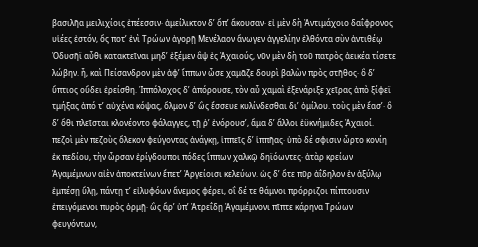βασιλῆα μειλιχίοις ἐπέεσσιν· ἀμείλικτον δʼ ὄπʼ ἄκουσαν· εἰ μὲν δὴ Ἀντιμάχοιο δαΐφρονος υἱέες ἐστόν, ὅς ποτʼ ἐνὶ Τρώων ἀγορῇ Μενέλαον ἄνωγεν ἀγγελίην ἐλθόντα σὺν ἀντιθέῳ Ὀδυσῆϊ αὖθι κατακτεῖναι μηδʼ ἐξέμεν ἂψ ἐς Ἀχαιούς, νῦν μὲν δὴ τοῦ πατρὸς ἀεικέα τίσετε λώβην. ἦ, καὶ Πείσανδρον μὲν ἀφʼ ἵππων ὦσε χαμᾶζε δουρὶ βαλὼν πρὸς στῆθος· ὃ δʼ ὕπτιος οὔδει ἐρείσθη. Ἱππόλοχος δʼ ἀπόρουσε, τὸν αὖ χαμαὶ ἐξενάριξε χεῖρας ἀπὸ ξίφεϊ τμήξας ἀπό τʼ αὐχένα κόψας, ὅλμον δʼ ὣς ἔσσευε κυλίνδεσθαι διʼ ὁμίλου. τοὺς μὲν ἔασʼ· ὃ δʼ ὅθι πλεῖσται κλονέοντο φάλαγγες, τῇ ῥʼ ἐνόρουσʼ, ἅμα δʼ ἄλλοι ἐϋκνήμιδες Ἀχαιοί. πεζοὶ μὲν πεζοὺς ὄλεκον φεύγοντας ἀνάγκῃ, ἱππεῖς δʼ ἱππῆας· ὑπὸ δέ σφισιν ὦρτο κονίη ἐκ πεδίου, τὴν ὦρσαν ἐρίγδουποι πόδες ἵππων χαλκῷ δηϊόωντες· ἀτὰρ κρείων Ἀγαμέμνων αἰὲν ἀποκτείνων ἕπετʼ Ἀργείοισι κελεύων. ὡς δʼ ὅτε πῦρ ἀΐδηλον ἐν ἀξύλῳ ἐμπέσῃ ὕλῃ, πάντῃ τʼ εἰλυφόων ἄνεμος φέρει, οἳ δέ τε θάμνοι πρόρριζοι πίπτουσιν ἐπειγόμενοι πυρὸς ὁρμῇ· ὣς ἄρʼ ὑπʼ Ἀτρεΐδῃ Ἀγαμέμνονι πῖπτε κάρηνα Τρώων φευγόντων,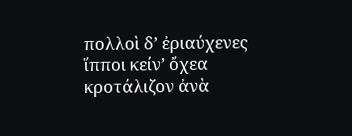πολλοὶ δʼ ἐριαύχενες ἵπποι κείνʼ ὄχεα κροτάλιζον ἀνὰ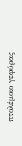πτολέμοιο γεφύρας